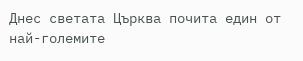Днес светата Църква почита един от най-големите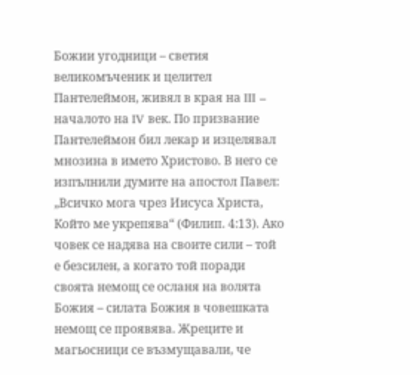Божии угодници – светия великомъченик и целител Пантелеймон, живял в края на III – началото на IV век. По призвание Пантелеймон бил лекар и изцелявал мнозина в името Христово. В него се изпълнили думите на апостол Павел: „Всичко мога чрез Иисуса Христа, Който ме укрепява“ (Филип. 4:13). Ако човек се надява на своите сили – той е безсилен, а когато той поради своята немощ се осланя на волята Божия – силата Божия в човешката немощ се проявява. Жреците и магьосници се възмущавали, че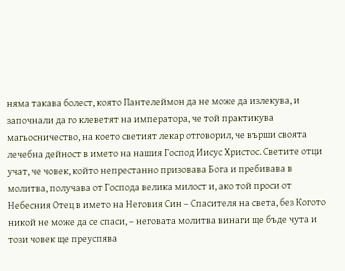няма такава болест, която Пантелеймон да не може да излекува, и започнали да го клеветят на императора, че той практикува магьосничество, на което светият лекар отговорил, че върши своята лечебна дейност в името на нашия Господ Иисус Христос. Светите отци учат, че човек, който непрестанно призовава Бога и пребивава в молитва, получава от Господа велика милост и, ако той проси от Небесния Отец в името на Неговия Син – Спасителя на света, без Когото никой не може да се спаси, – неговата молитва винаги ще бъде чута и този човек ще преуспява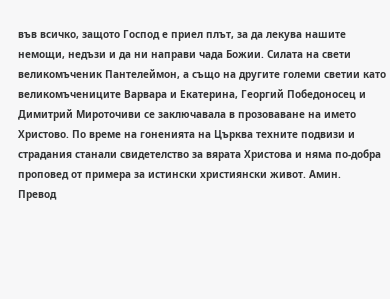във всичко, защото Господ е приел плът, за да лекува нашите немощи, недъзи и да ни направи чада Божии. Силата на свети великомъченик Пантелеймон, а също на другите големи светии като великомъчениците Варвара и Екатерина, Георгий Победоносец и Димитрий Мироточиви се заключавала в прозоваване на името Христово. По време на гоненията на Църква техните подвизи и страдания станали свидетелство за вярата Христова и няма по-добра проповед от примера за истински християнски живот. Амин.
Превод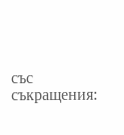със съкращения: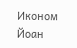Иконом Йоан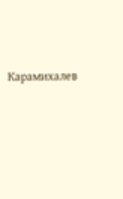Карамихалев